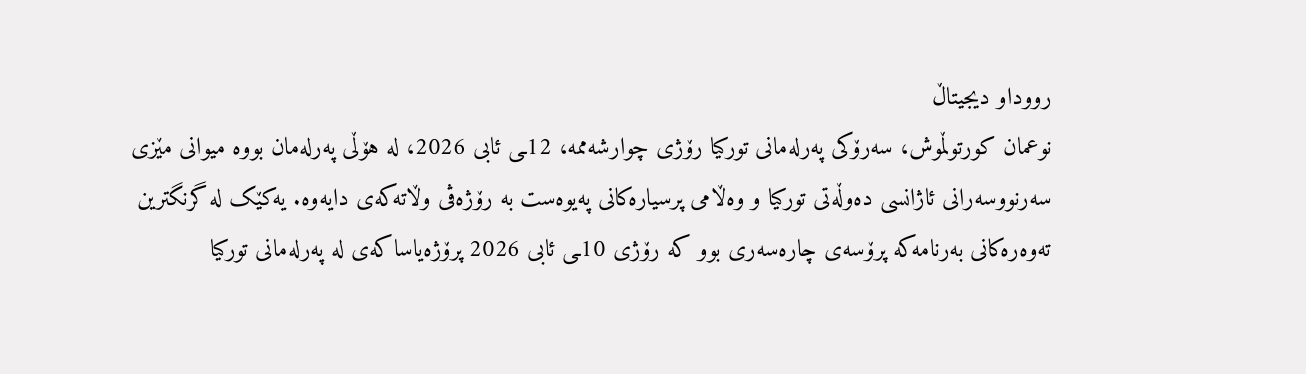رووداو دیجیتاڵ
نوعمان كورتوڵموش، سەرۆکی پەرلەمانی تورکیا رۆژی چوارشەممە، 12ـی ئابی 2026، لە هۆڵی پەرلەمان بووە میوانی مێزی سەرنووسەرانی ئاژانسی دەوڵەتی تورکیا و وەڵامی پرسیارەکانی پەیوەست بە رۆژەڤی وڵاتەکەی دایەوە. یەکێک لە گرنگترین تەوەرەکانی بەرنامەکە پرۆسەی چارەسەری بوو کە رۆژی 10ـی ئابی 2026 پرۆژەیاساکەی لە پەرلەمانی تورکیا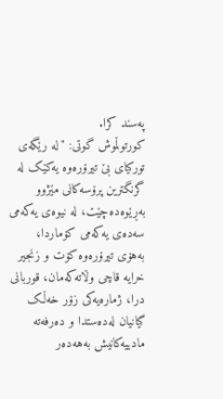پەسند کرا.
کورتوڵموش گوتی: "لە رێگەی تورکیای بێ تیرۆرەوە یەکێک لە گرنگترین پرۆسەکانی مێژوو بەڕێوەدەچێت، لە نیوەی یەکەمی سەدەی یەکەمی کۆماردا، بەهۆی تیرۆرەوە کۆت و زنجیر خرایە قاچی وڵاتەکەمان، قوربانی درا، ژمارەیەکی زۆر خەڵک گیانیان لەدەستدا و دەرفەتە مادییەکانیش بەهەدەر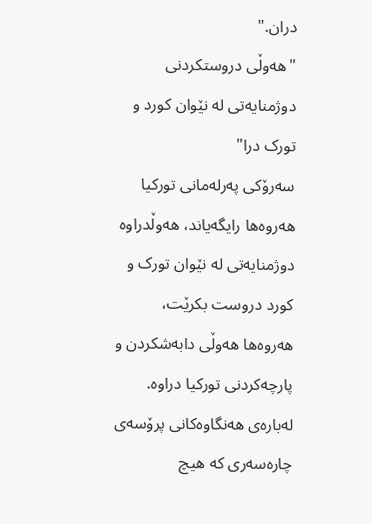دران."
"هەوڵی دروستکردنی دوژمنایەتی لە نێوان کورد و تورک درا"
سەرۆکی پەرلەمانی تورکیا هەروەها رایگەیاند، هەوڵدراوە دوژمنایەتی لە نێوان تورک و کورد دروست بکرێت، هەروەها هەوڵی دابەشکردن و پارچەکردنی تورکیا دراوە.
لەبارەی هەنگاوەکانی پرۆسەی چارەسەری کە هیچ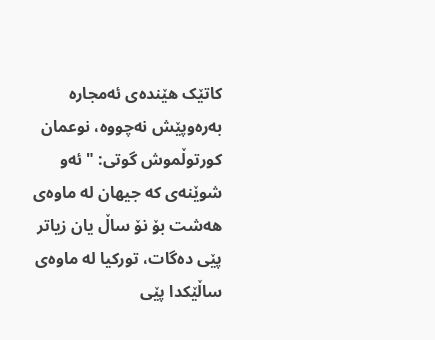کاتێک هێندەی ئەمجارە بەرەوپێش نەچووە، نوعمان کورتوڵموش گوتی: "ئەو شوێنەی کە جیهان لە ماوەی هەشت بۆ نۆ ساڵ یان زیاتر پێی دەگات، تورکیا لە ماوەی ساڵێکدا پێی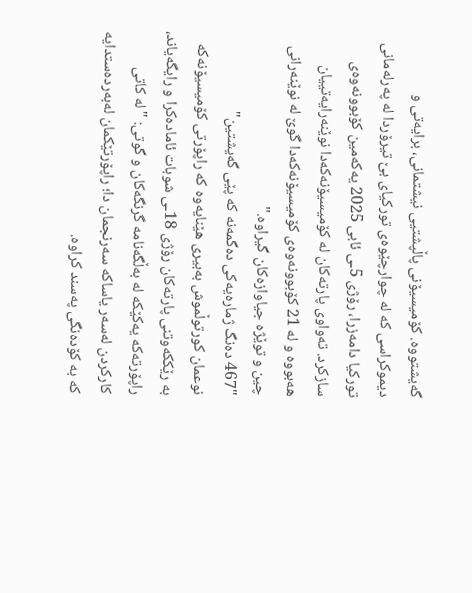گەیشتووە. کۆمیسیۆنی پاڵپشتیی نیشتمانی، برایەتی و دیموکراسی کە لە چوارچێوەی تورکیای بێ تیرۆردا لە پەرلەمانی تورکیا دامەزرا، رۆژی 5ـی ئابی 2025 یەکەمین کۆبوونەوەی سازکرد. تەواوی پارتەکان لە کۆمیسیۆنەکەدا نوێنەرایەتییان هەبووە و لە 21 کۆبوونەوەی کۆمیسیۆنەکەدا گوێ لە نوێنەرانی چین و توێژە جیاوازەکان گیراوە."
"467 دەنگ ژمارەیەکی دەگمەنە کە پێی گەیشتین"
نوعمان کورتوڵموش بەبیری هێنایەوە کە راپۆرتی کۆمیسیۆنەکە بە رێککەوتنی پارتەکان رۆژی 18ـی شوبات ئامادەکرا و رایگەیاند، راپۆرتەکە یەکێکە لە بەڵگەنامە گرنگەکان و گوتی: "لە کاتی کارکردن لەسەر یاساکە سەرنجمان دا؛ راپۆرتێکمان لەبەردەستدایە کە بە کۆدەنگی پەسند کراوە.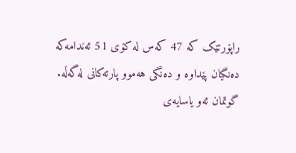راپۆرتێک کە 47 کەس لە کۆی 51 ئەندامەکە دەنگیان پێداوە و دەنگی هەموو پارتەکانی لەگەڵە. گوتمان ئەو یاسایەی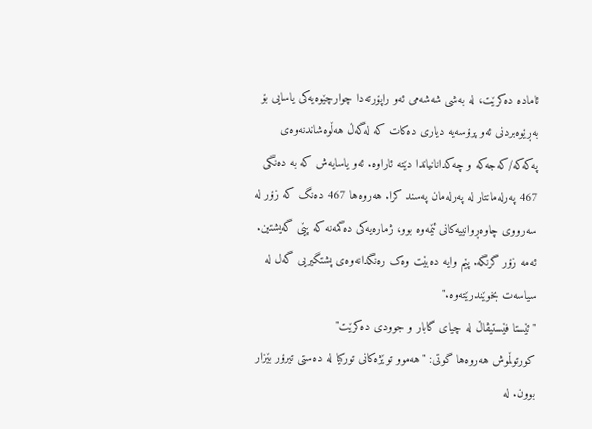ئامادە دەکرێت، لە بەشی شەشەمی ئەو راپۆرتەدا چوارچێوەیەکی یاسایی بۆ بەڕێوەبردنی ئەو پرۆسەیە دیاری دەکات کە لەگەڵ هەڵوەشاندنەوەی پەکەکە/کەجەکە و چەکدانانیاندا دێتە ئاراوە. ئەو یاسایەش کە بە دەنگی 467 پەرلەمانتار لە پەرلەمان پەسند کرا. هەروەها 467 دەنگ کە زۆر لە سەرووی چاوەڕوانییەکانی ئێمەوە بوو، ژمارەیەکی دەگمەنە کە پێی گەیشتین. ئەمە زۆر گرنگە. پێم وایە دەبێت وەک رەنگدانەوەی پشتگیریی گەل لە سیاسەت بخوێندرێتەوە."
"ئێستا فێستیڤاڵ لە چیای گابار و جوودی دەکرێت"
کورتوڵموش هەروەها گوتی: "هەموو توێژەکانی تورکیا لە دەستی تیرۆر بێزار بوون. لە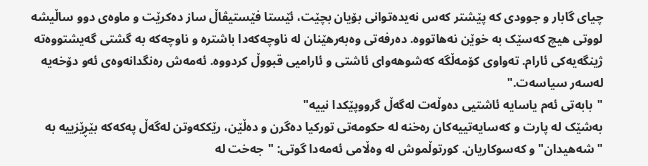چیای گابار و جوودی کە پێشتر کەس نەیدەتوانی بۆیان بچێت، ئێستا فێستیڤاڵ ساز دەکرێت و ماوەی دوو ساڵیشە لووتی هیچ کەسێک بە خوێن نەهاتووە. دەرفەتی وەبەرهێنان لە ناوچەکەدا باشترە و ناوچەکە بە گشتی گەیشتووەتە ژینگەیەکی ئارام. تەواوی کۆمەڵگە کەشوهەوای ئاشتی و ئارامیی قبووڵ کردووە. ئەمەش رەنگدانەوەی ئەو دۆخەیە لەسەر سیاسەت."
"بابەتی ئەم یاسایە ئاشتیی دەوڵەت لەگەڵ گرووپێکدا نییە"
بەشێک لە پارت و کەسایەتییەکان رەخنە لە حکومەتی تورکیا دەگرن و دەڵێن، رێککەوتن لەگەڵ پەکەکە بێڕێزییە بە "شەهیدان" و کەسوکاریان. کورتوڵموش لە وەڵامی ئەمەدا گوتی: "جەخت لە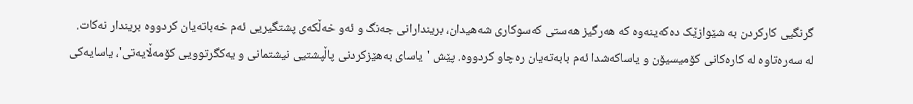گرنگیی کارکردن بە شێوازێک دەکەینەوە کە هەرگیز هەستی کەسوکاری شەهیدان، بریندارانی جەنگ و ئەو خەڵکەی پشتگیریی ئەم خەباتەیان کردووە بریندار نەکات. لە سەرەتاوە لە کارەکانی کۆمیسیۆن و یاساکەشدا ئەم بابەتەیان رەچاو کردووە. پێش 'یاسای بەهێزکردنی پاڵپشتیی نیشتمانی و یەکگرتوویی کۆمەڵایەتی'، یاسایەکی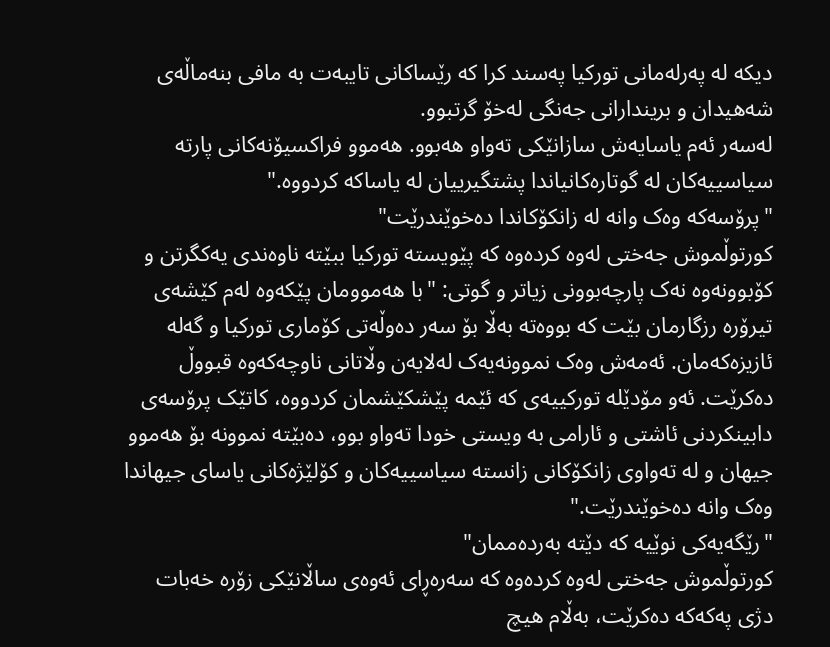دیکە لە پەرلەمانی تورکیا پەسند کرا کە رێساکانی تایبەت بە مافی بنەماڵەی شەهیدان و بریندارانی جەنگی لەخۆ گرتبوو.
لەسەر ئەم یاسایەش سازانێکی تەواو هەبوو. هەموو فراکسیۆنەکانی پارتە سیاسییەکان لە گوتارەکانیاندا پشتگیرییان لە یاساکە کردووە."
"پرۆسەکە وەک وانە لە زانکۆکاندا دەخوێندرێت"
کورتوڵموش جەختی لەوە کردەوە کە پێویستە تورکیا ببێتە ناوەندی یەکگرتن و کۆبوونەوە نەک پارچەبوونی زیاتر و گوتی: "با هەموومان پێکەوە لەم کێشەی تیرۆرە رزگارمان بێت کە بووەتە بەڵا بۆ سەر دەوڵەتی کۆماری تورکیا و گەلە ئازیزەکەمان. ئەمەش وەک نموونەیەک لەلایەن وڵاتانی ناوچەکەوە قبووڵ دەکرێت. ئەو مۆدێلە تورکییەی کە ئێمە پێشکێشمان کردووە، کاتێک پرۆسەی دابینکردنی ئاشتی و ئارامی بە ویستی خودا تەواو بوو، دەبێتە نموونە بۆ هەموو جیهان و لە تەواوی زانکۆکانی زانستە سیاسییەکان و کۆلێژەکانی یاسای جیهاندا وەک وانە دەخوێندرێت."
"رێگەیەکی نوێیە کە دێتە بەردەممان"
کورتوڵموش جەختی لەوە کردەوە کە سەرەڕای ئەوەی ساڵانێکی زۆرە خەبات دژی پەکەکە دەکرێت، بەڵام هیچ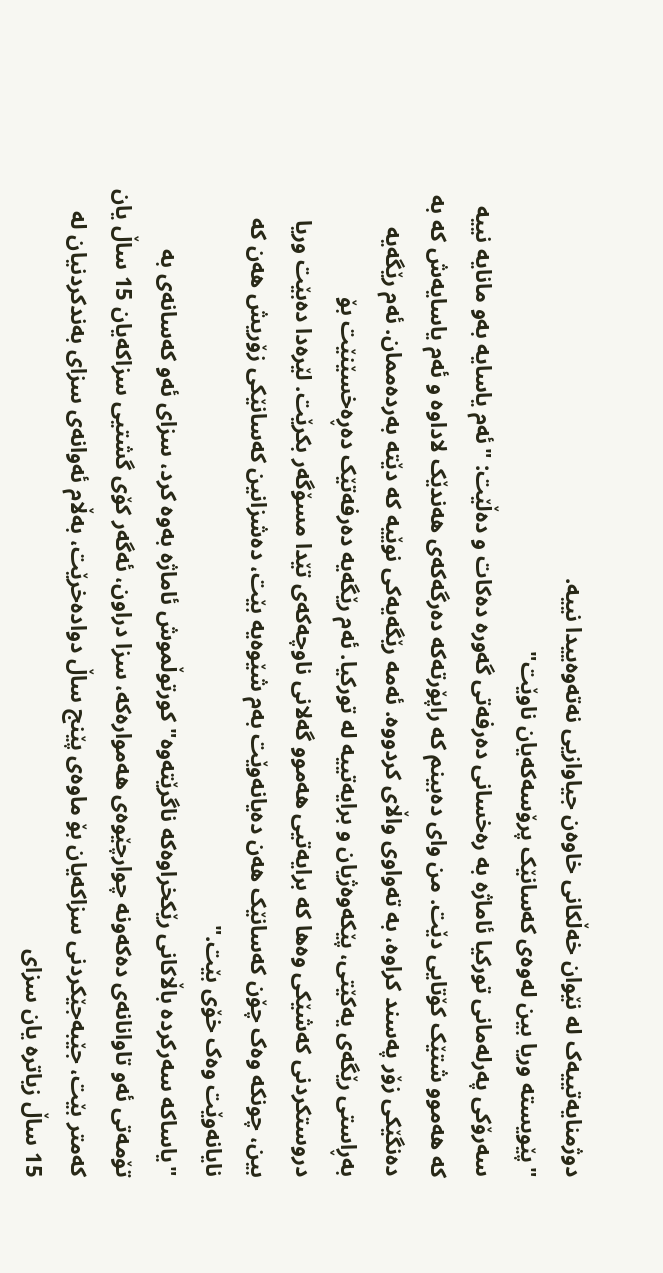دوژمنایەتییەک لە نێوان خەڵکانی خاوەن جیاوازیی نەتەوەییدا نییە.
"پێویستە وریا بین لەوەی کەسانێک پرۆسەکەیان ناوێت"
سەرۆکی پەرلەمانی تورکیا ئاماژە بە رەخسانی دەرفەتی گەورە دەکات و دەڵێت: "ئەم یاسایە بەو مانایە نییە کە هەموو شتێک کۆتایی دێت. من وای دەبینم کە راپۆرتەکە دەرگەکەی هەندێک لاداوە و ئەم یاسایەش کە بە دەنگێکی زۆر پەسند کراوە، بە تەواوی واڵای کردووە. ئەمە رێگەیەکی نوێیە کە دێتە بەردەممان. ئەم رێگەیە بەڕاستی رێگەی یەکێتی، پێکەوەژیان و برایەتییە لە تورکیا. ئەم رێگەیە دەرفەتێک دەڕەخسێنێت بۆ دروستکردنی کەشێکی وەها کە برایەتیی هەموو گەلانی ناوچەکەی تێدا مسۆگەر بکرێت. لێرەدا دەبێت وریا بین، چونکە وەک چۆن کەسانێک هەن دەیانەوێت بەم شێوەیە بێت، دەشزانین کەسانێکی زۆریش هەن کە نایانەوێت وەک خۆی بێت."
"یاساکە سەرکردە باڵاکانی رێکخراوەکە ناگرێتەوە" کورتوڵموش ئاماژە بەوە کرد، سزای ئەو کەسانەی بە تۆمەتی ئەو تاوانانەی دەکەونە چوارچێوەی هەموارەکە، سزا دراون، ئەگەر کۆی گشتیی سزاکەیان 15 ساڵ یان کەمتر بێت، جێبەجێکردنی سزاکەیان بۆ ماوەی پێنج ساڵ دوادەخرێت، بەڵام ئەوانەی سزای بەندکردنیان لە 15 ساڵ زیاترە یان سزای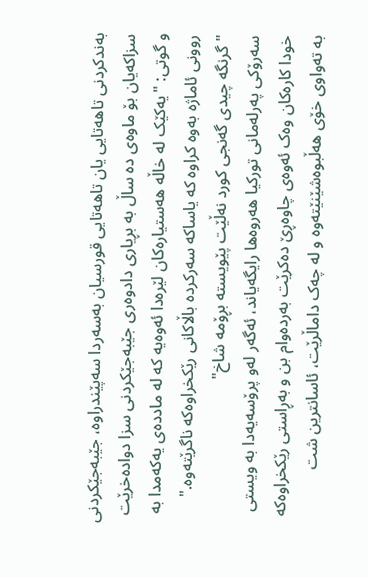بەندکردنی تاهەتایی یان تاهەتایی قورسیان بەسەردا سەپێندراوە، جێبەجێکردنی سزاکەیان بۆ ماوەی دە ساڵ بە بڕیاری دادوەری جێبەجێکردنی سزا دوادەخرێت و گوتی: "یەکێک لە خاڵە هەستیارەکان لێرەدا ئەوەیە کە لە ماددەی یەکەمدا بە روونی ئاماژە بەوە کراوە کە یاساکە سەرکردە باڵاکانی رێکخراوەکە ناگرێتەوە."
"گرنگە چیدی گەنجی کورد نەڵێت پێویستە بڕۆمە شاخ"
سەرۆکی پەرلەمانی تورکیا هەروەها رایگەیاند، ئەگەر لەو پرۆسەیەدا بە ویستی خودا کارەکان وەک ئەوەی چاوەڕێ دەکرێت بەردەوام بن و بەڕاستی رێکخراوەکە بە تەواوی خۆی هەڵبوەشێنێتەوە و لە چەک داماڵرێت، ئاسانترین شت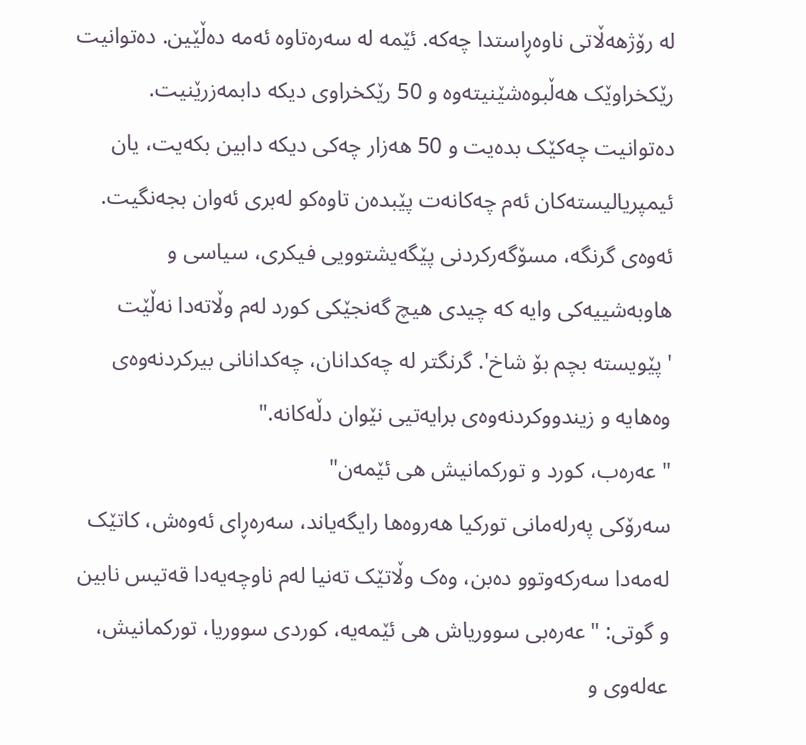لە رۆژهەڵاتی ناوەڕاستدا چەکە. ئێمە لە سەرەتاوە ئەمە دەڵێین. دەتوانیت رێکخراوێک هەڵبوەشێنیتەوە و 50 رێکخراوی دیکە دابمەزرێنیت. دەتوانیت چەکێک بدەیت و 50 هەزار چەکی دیکە دابین بکەیت، یان ئیمپریالیستەکان ئەم چەکانەت پێبدەن تاوەکو لەبری ئەوان بجەنگیت. ئەوەی گرنگە، مسۆگەرکردنی پێگەیشتوویی فیکری، سیاسی و هاوبەشییەکی وایە کە چیدی هیچ گەنجێکی کورد لەم وڵاتەدا نەڵێت 'پێویستە بچم بۆ شاخ'. گرنگتر لە چەکدانان، چەکدانانی بیرکردنەوەی وەهایە و زیندووکردنەوەی برایەتیی نێوان دڵەکانە."
"عەرەب، کورد و تورکمانیش هی ئێمەن"
سەرۆکی پەرلەمانی تورکیا هەروەها رایگەیاند، سەرەڕای ئەوەش، کاتێک لەمەدا سەرکەوتوو دەبن، وەک وڵاتێک تەنیا لەم ناوچەیەدا قەتیس نابین و گوتی: "عەرەبی سووریاش هی ئێمەیە، کوردی سووریا، تورکمانیش، عەلەوی و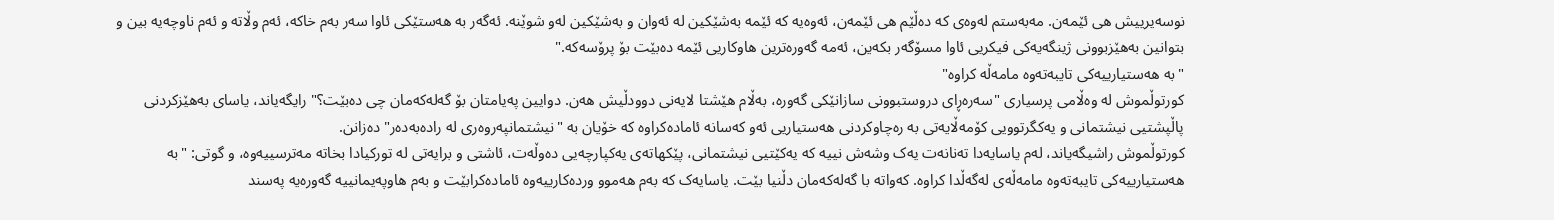نوسەیرییش هی ئێمەن. مەبەستم لەوەی کە دەڵێم هی ئێمەن، ئەوەیە کە ئێمە بەشێکین لە ئەوان و بەشێکین لەو شوێنە. ئەگەر بە هەستێکی ئاوا سەر بەم خاکە، ئەم وڵاتە و ئەم ناوچەیە بین و بتوانین بەهێزبوونی ژینگەیەکی فیکریی ئاوا مسۆگەر بکەین، ئەمە گەورەترین هاوکاریی ئێمە دەبێت بۆ پرۆسەکە."
"بە هەستیارییەکی تایبەتەوە مامەڵە کراوە"
کورتوڵموش لە وەڵامی پرسیاری "سەرەڕای دروستبوونی سازانێکی گەورە، بەڵام هێشتا لایەنی دوودڵیش هەن. دوایین پەیامتان بۆ گەلەکەمان چی دەبێت؟" رایگەیاند، یاسای بەهێزکردنی پاڵپشتیی نیشتمانی و یەکگرتوویی کۆمەڵایەتی بە رەچاوکردنی هەستیاریی ئەو کەسانە ئامادەکراوە کە خۆیان بە "نیشتمانپەروەری لە رادەبەدەر" دەزانن.
کورتوڵموش راشیگەیاند، لەم یاسایەدا تەنانەت یەک وشەش نییە کە یەکێتیی نیشتمانی، پێکهاتەی یەکپارچەیی دەوڵەت، ئاشتی و برایەتی لە تورکیادا بخاتە مەترسییەوە، و گوتی: "بە هەستیارییەکی تایبەتەوە مامەڵەی لەگەڵدا کراوە. کەواتە با گەلەکەمان دڵنیا بێت. یاسایەک کە بەم هەموو وردەکارییەوە ئامادەکرابێت و بەم هاوپەیمانییە گەورەیە پەسند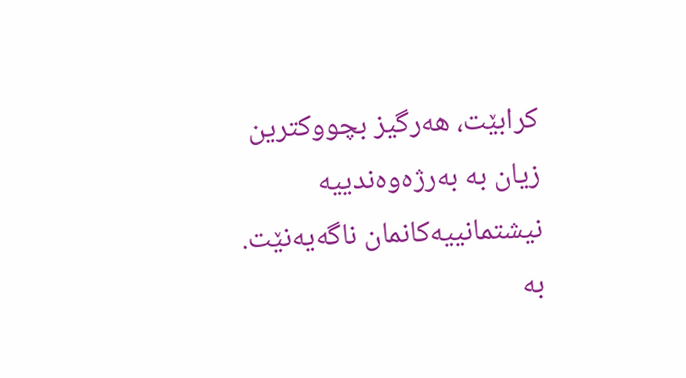کرابێت، هەرگیز بچووکترین زیان بە بەرژەوەندییە نیشتمانییەکانمان ناگەیەنێت. بە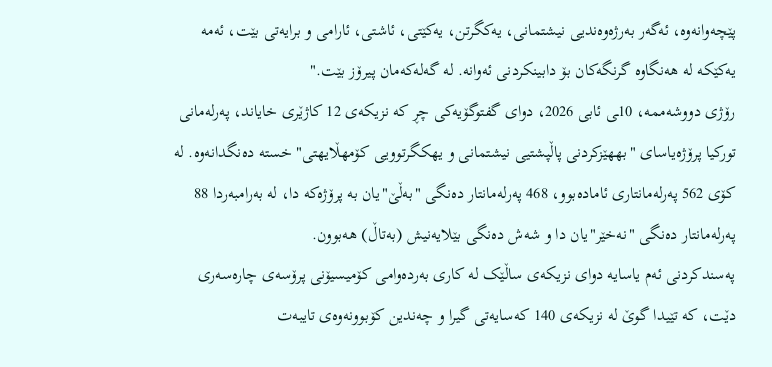پێچەوانەوە، ئەگەر بەرژەوەندیی نیشتمانی، یەکگرتن، یەکێتی، ئاشتی، ئارامی و برایەتی بێت، ئەمە یەکێکە لە هەنگاوە گرنگەکان بۆ دابینکردنی ئەوانە. لە گەلەکەمان پیرۆز بێت."
رۆژی دووشەممە، 10ـی ئابی 2026، دوای گفتوگۆیەکی چڕ کە نزیکەی 12 کاژێری خایاند، پەرلەمانی تورکیا پرۆژەیاسای "بههێزكردنی پاڵپشتیی نیشتمانی و یهكگرتوویی كۆمهڵایهتی" خستە دەنگدانەوە. لە کۆی 562 پەرلەمانتاری ئامادەبوو، 468 پەرلەمانتار دەنگی "بەڵێ"یان بە پرۆژەکە دا، لە بەرامبەردا 88 پەرلەمانتار دەنگی "نەخێر"یان دا و شەش دەنگی بێلایەنیش (بەتاڵ) هەبوون.
پەسندکردنی ئەم یاسایە دوای نزیکەی ساڵێک لە کاری بەردەوامی کۆمیسیۆنی پرۆسەی چارەسەری دێت، کە تێیدا گوێ لە نزیکەی 140 کەسایەتی گیرا و چەندین کۆبوونەوەی تایبەت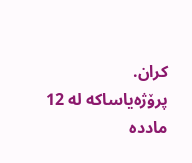کران.
پرۆژەیاساکە لە 12 ماددە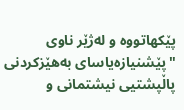پێکهاتووە و لەژێر ناوی "پێشنیازەیاسای بەهێزکردنی پاڵپشتیی نیشتمانی و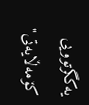یەکگرتوویی کۆمەڵایەتی"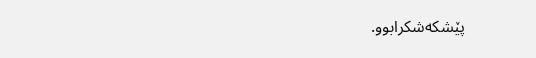پێشکەشکرابوو.